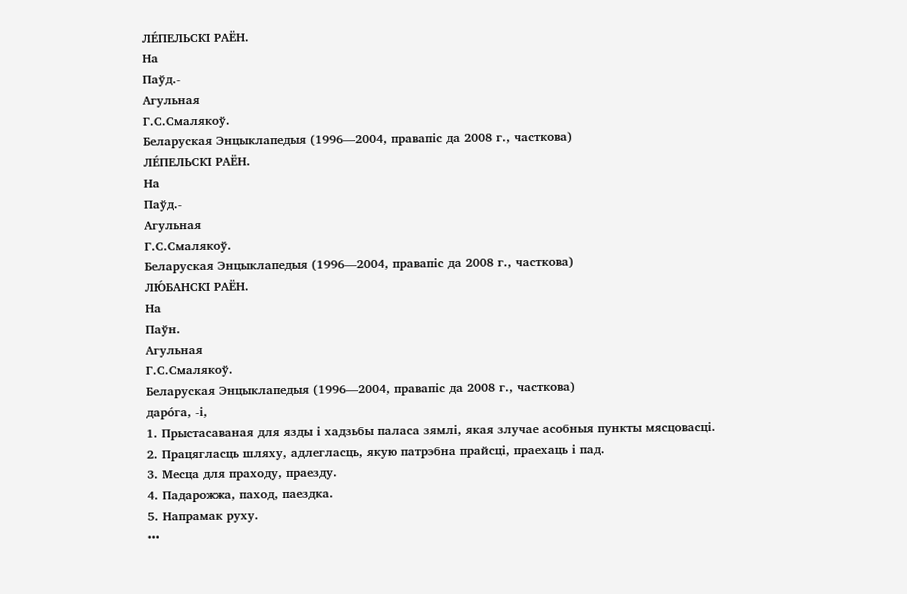ЛЕ́ПЕЛЬСКІ РАЁН.
На
Паўд.-
Агульная
Г.С.Смалякоў.
Беларуская Энцыклапедыя (1996—2004, правапіс да 2008 г., часткова)
ЛЕ́ПЕЛЬСКІ РАЁН.
На
Паўд.-
Агульная
Г.С.Смалякоў.
Беларуская Энцыклапедыя (1996—2004, правапіс да 2008 г., часткова)
ЛЮ́БАНСКІ РАЁН.
На
Паўн.
Агульная
Г.С.Смалякоў.
Беларуская Энцыклапедыя (1996—2004, правапіс да 2008 г., часткова)
даро́га, ‑і,
1. Прыстасаваная для язды і хадзьбы паласа зямлі, якая злучае асобныя пункты мясцовасці.
2. Працягласць шляху, адлегласць, якую патрэбна прайсці, праехаць і пад.
3. Месца для праходу, праезду.
4. Падарожжа, паход, паездка.
5. Напрамак руху.
•••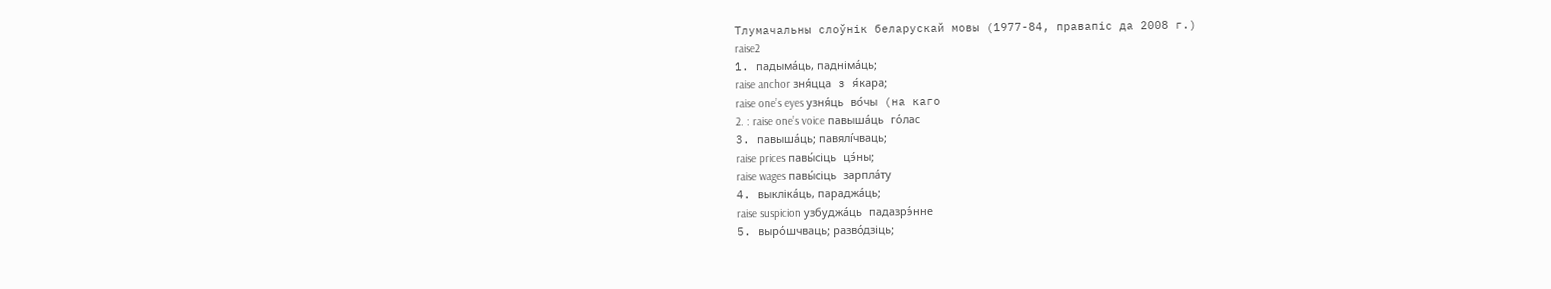Тлумачальны слоўнік беларускай мовы (1977-84, правапіс да 2008 г.)
raise2
1. падыма́ць, падніма́ць;
raise anchor зня́цца з я́кара;
raise one’s eyes узня́ць во́чы (на каго
2. : raise one’s voice павыша́ць го́лас
3. павыша́ць; павялі́чваць;
raise prices павы́сіць цэ́ны;
raise wages павы́сіць зарпла́ту
4. выкліка́ць, параджа́ць;
raise suspicion узбуджа́ць падазрэ́нне
5. выро́шчваць; разво́дзіць;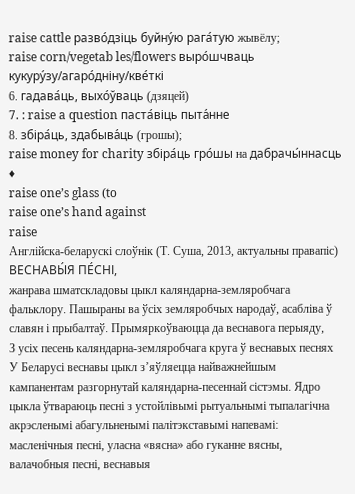raise cattle разво́дзіць буйну́ю рага́тую жывёлу;
raise corn/vegetab les/flowers выро́шчваць кукуру́зу/агаро́дніну/кве́ткі
6. гадава́ць, выхо́ўваць (дзяцей)
7. : raise a question паста́віць пыта́нне
8. збіра́ць, здабыва́ць (грошы);
raise money for charity збіра́ць гро́шы на дабрачы́ннасць
♦
raise one’s glass (to
raise one’s hand against
raise
Англійска-беларускі слоўнік (Т. Суша, 2013, актуальны правапіс)
ВЕСНАВЫ́Я ПЕ́СНІ,
жанрава шматскладовы цыкл каляндарна-земляробчага фальклору. Пашыраны ва ўсіх земляробчых народаў, асабліва ў славян і прыбалтаў. Прымяркоўваюцца да веснавога перыяду,
З усіх песень каляндарна-земляробчага круга ў веснавых песнях
У Беларусі веснавы цыкл з’яўляецца найважнейшым кампанентам разгорнутай каляндарна-песеннай сістэмы. Ядро цыкла ўтвараюць песні з устойлівымі рытуальнымі тыпалагічна акрэсленымі абагульненымі палітэкставымі напевамі: масленічныя песні, уласна «вясна» або гуканне вясны, валачобныя песні, веснавыя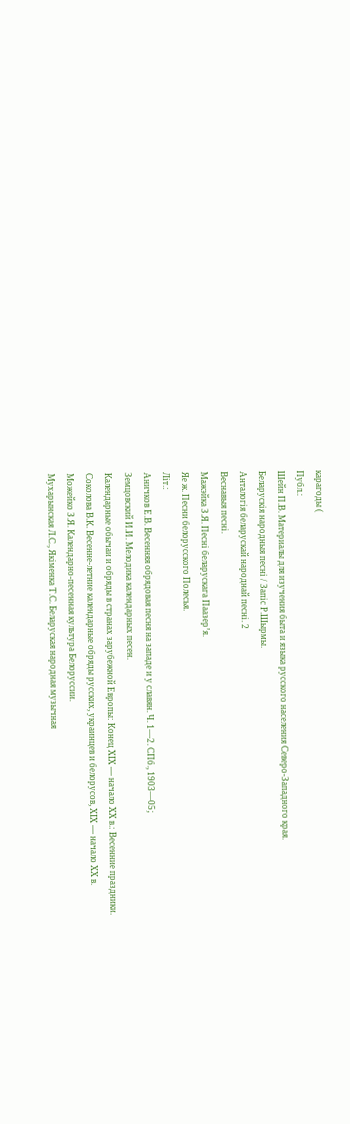карагоды (
Публ.:
Шейн П.В. Материалы для изучения быта и языка русского населения Северо-Западного края.
Беларускія народныя песні / Запіс Р.Шырмы.
Анталогія беларускай народнай песні. 2
Веснавыя песні.
Мажэйка З.Я. Песні беларускага Паазер’я.
Яе ж. Песни белорусского Полесья.
Літ.:
Аничков Е.В. Весенняя обрядовая песня на западе и у славян. Ч. 1—2. СПб., 1903—05;
Земцовский И.И. Мелодика календарных песен.
Календарные обычаи и обряды в странах зарубежной Европы: Конец XIX — начало XX в.: Весенние праздники.
Соколова В.К. Весенне-летние календарные обряды русских, украинцев и белорусов, XIX — начало XX в.
Можейко З.Я. Календарно-песенная культура Белоруссии.
Мухарынская Л.С., Якіменка Т.С. Беларуская народная музычная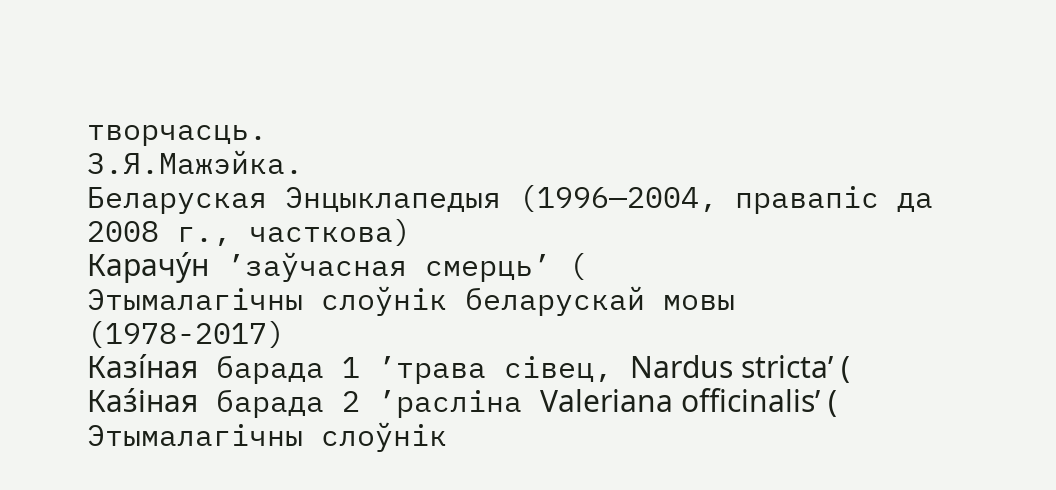творчасць.
З.Я.Мажэйка.
Беларуская Энцыклапедыя (1996—2004, правапіс да 2008 г., часткова)
Карачу́н ’заўчасная смерць’ (
Этымалагічны слоўнік беларускай мовы (1978-2017)
Казі́ная барада 1 ’трава сівец, Nardus stricta’ (
Каз́іная барада 2 ’расліна Valeriana officinalis’ (
Этымалагічны слоўнік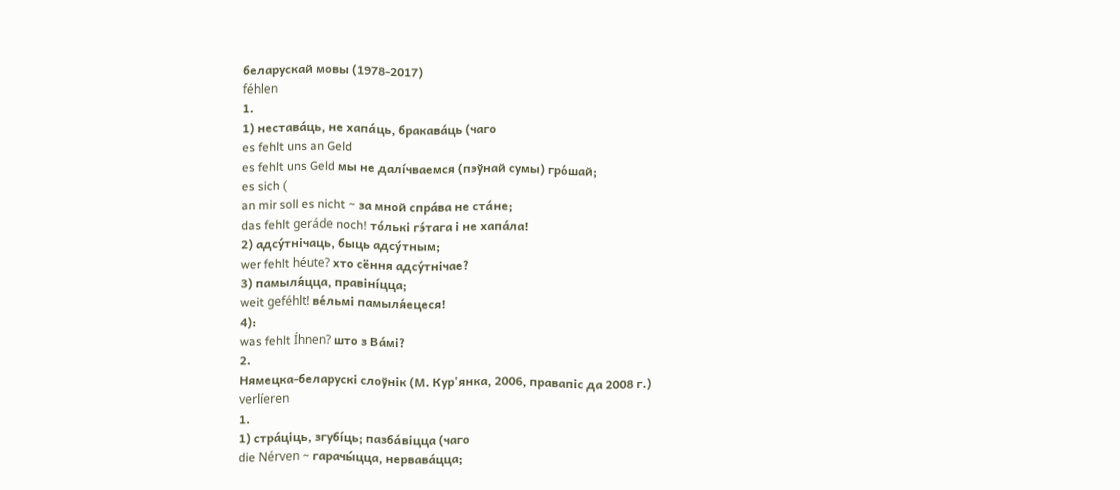беларускай мовы (1978-2017)
féhlen
1.
1) нестава́ць, не хапа́ць, бракава́ць (чаго
es fehlt uns an Geld
es fehlt uns Geld мы не далі́чваемся (пэўнай сумы) гро́шай;
es sich (
an mir soll es nicht ~ за мной спра́ва не ста́не;
das fehlt geráde noch! то́лькі гэ́тага і не хапа́ла!
2) адсу́тнічаць, быць адсу́тным;
wer fehlt héute? хто сёння адсу́тнічае?
3) памыля́цца, правіні́цца;
weit geféhlt! ве́льмі памыля́ецеся!
4):
was fehlt Íhnen? што з Ва́мі?
2.
Нямецка-беларускі слоўнік (М. Кур'янка, 2006, правапіс да 2008 г.)
verlíeren
1.
1) стра́ціць, згубі́ць; пазба́віцца (чаго
die Nérven ~ гарачы́цца, нервава́цца;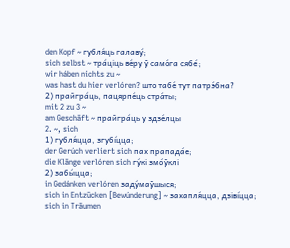den Kopf ~ губля́ць галаву́;
sich selbst ~ тра́ціць ве́ру ў само́га сябе́;
wir háben nichts zu ~
was hast du hier verlóren? што табе́ тут патрэ́бна?
2) прайгра́ць, пацярпе́ць стра́ты;
mit 2 zu 3 ~
am Geschäft ~ прайгра́ць у здзе́лцы
2. ~, sich
1) губля́цца, згубі́цца;
der Gerúch verlíert sich пах прапада́е;
die Klänge verlóren sich гу́кі змо́ўклі
2) забы́цца;
in Gedánken verlóren заду́маўшыся;
sich in Entzücken [Bewúnderung] ~ захапля́цца, дзіві́цца;
sich in Träumen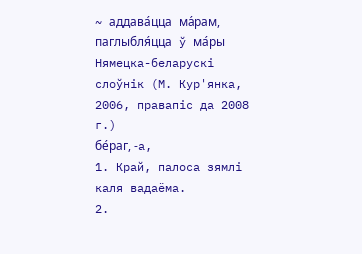~ аддава́цца ма́рам, паглыбля́цца ў ма́ры
Нямецка-беларускі слоўнік (М. Кур'янка, 2006, правапіс да 2008 г.)
бе́раг, ‑а,
1. Край, палоса зямлі каля вадаёма.
2.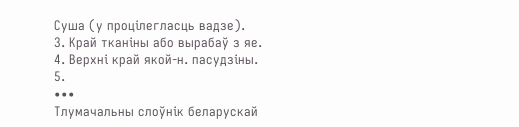Суша (у процілегласць вадзе).
3. Край тканіны або вырабаў з яе.
4. Верхні край якой‑н. пасудзіны.
5.
•••
Тлумачальны слоўнік беларускай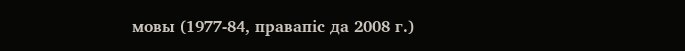мовы (1977-84, правапіс да 2008 г.)